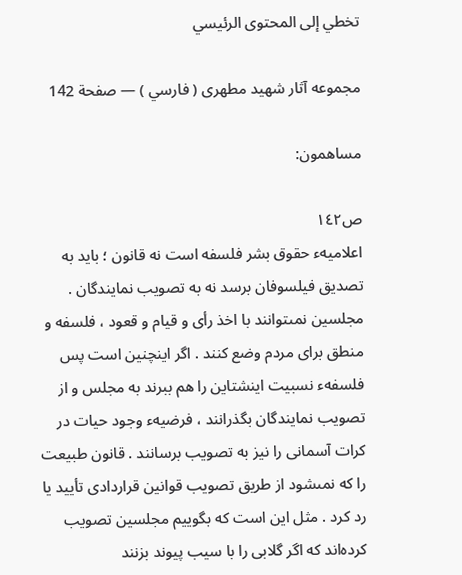تخطي إلى المحتوى الرئيسي

مجموعه آثار شهيد مطهرى ( فارسي ) — صفحة 142

مساهمون:

ص١٤٢
اعلاميهء حقوق بشر فلسفه است نه قانون ؛ بايد به تصديق فيلسوفان برسد نه به تصويب نمايندگان . مجلسين نمىتوانند با اخذ رأى و قيام و قعود ، فلسفه و منطق براى مردم وضع كنند . اگر اينچنين است پس فلسفهء نسبيت اينشتاين را هم ببرند به مجلس و از تصويب نمايندگان بگذرانند ، فرضيهء وجود حيات در كرات آسمانى را نيز به تصويب برسانند . قانون طبيعت را كه نمىشود از طريق تصويب قوانين قراردادى تأييد يا رد كرد . مثل اين است كه بگوييم مجلسين تصويب كرده‌اند كه اگر گلابى را با سيب پيوند بزنند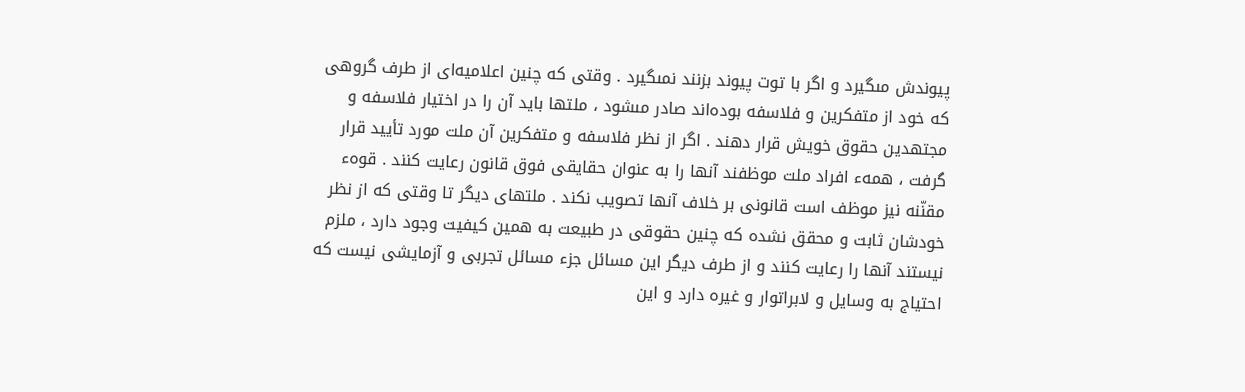پيوندش مىگيرد و اگر با توت پيوند بزنند نمىگيرد . وقتى كه چنين اعلاميه‌اى از طرف گروهى كه خود از متفكرين و فلاسفه بوده‌اند صادر مىشود ، ملتها بايد آن را در اختيار فلاسفه و مجتهدين حقوق خويش قرار دهند . اگر از نظر فلاسفه و متفكرين آن ملت مورد تأييد قرار گرفت ، همهء افراد ملت موظفند آنها را به عنوان حقايقى فوق قانون رعايت كنند . قوهء مقنّنه نيز موظف است قانونى بر خلاف آنها تصويب نكند . ملتهاى ديگر تا وقتى كه از نظر خودشان ثابت و محقق نشده كه چنين حقوقى در طبيعت به همين كيفيت وجود دارد ، ملزم نيستند آنها را رعايت كنند و از طرف ديگر اين مسائل جزء مسائل تجربى و آزمايشى نيست كه احتياج به وسايل و لابراتوار و غيره دارد و اين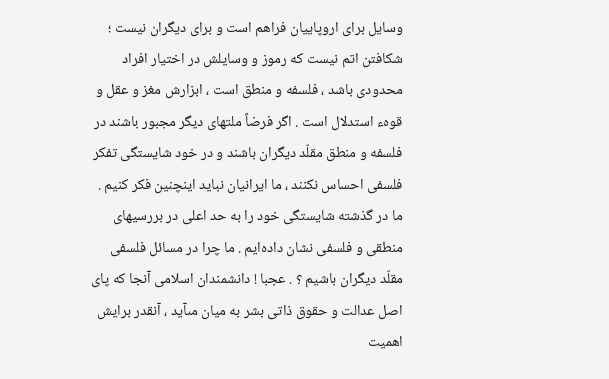وسايل براى اروپاييان فراهم است و براى ديگران نيست ؛ شكافتن اتم نيست كه رموز و وسايلش در اختيار افراد محدودى باشد ، فلسفه و منطق است ، ابزارش مغز و عقل و قوهء استدلال است . اگر فرضاً ملتهاى ديگر مجبور باشند در فلسفه و منطق مقلّد ديگران باشند و در خود شايستگى تفكر فلسفى احساس نكنند ، ما ايرانيان نبايد اينچنين فكر كنيم . ما در گذشته شايستگى خود را به حد اعلى در بررسيهاى منطقى و فلسفى نشان داده‌ايم . ما چرا در مسائل فلسفى مقلّد ديگران باشيم ؟ . عجبا ! دانشمندان اسلامى آنجا كه پاى اصل عدالت و حقوق ذاتى بشر به ميان مىآيد ، آنقدر برايش اهميت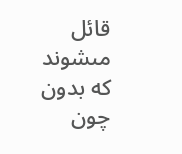قائل مىشوند كه بدون چون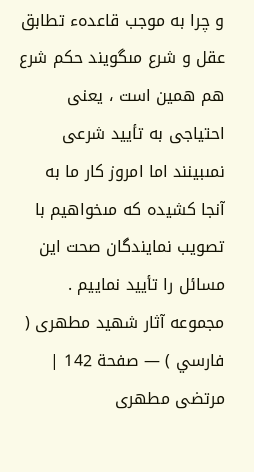و چرا به موجب قاعدهء تطابق عقل و شرع مىگويند حكم شرع هم همين است ، يعنى احتياجى به تأييد شرعى نمىبينند اما امروز كار ما به آنجا كشيده كه مىخواهيم با تصويب نمايندگان صحت اين مسائل را تأييد نماييم .
مجموعه آثار شهيد مطهرى ( فارسي ) — صفحة 142 | مرتضى مطهرى